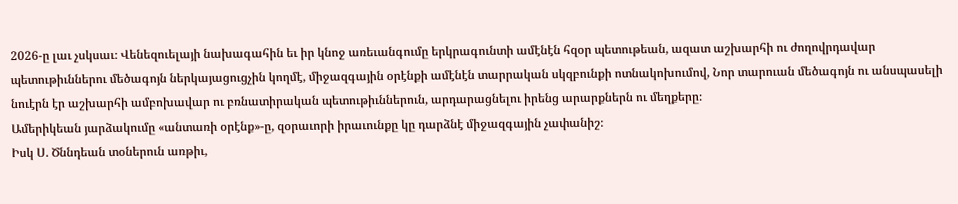2026-ը լաւ չսկսաւ։ Վենեզուելայի նախագահին եւ իր կնոջ առեւանգումը երկրագունտի ամէնէն հզօր պետութեան, ազատ աշխարհի ու ժողովրդավար պետութիւններու մեծագոյն ներկայացուցչին կողմէ, միջազգային օրէնքի ամէնէն տարրական սկզբունքի ոտնակոխումով, Նոր տարուան մեծագոյն ու անսպասելի նուէրն էր աշխարհի ամբոխավար ու բռնատիրական պետութիւններուն, արդարացնելու իրենց արարքներն ու մեղքերը։
Ամերիկեան յարձակումը «անտառի օրէնք»-ը, զօրաւորի իրաւունքը կը դարձնէ միջազգային չափանիշ։
Իսկ Ս. Ծննդեան տօներուն առթիւ,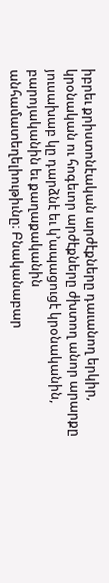իբրեւ քրիստոնէական արժէքները դաւանող երկիր, կրօնական ու հոգեւոր արժէքները ժխտող անոր արարքը յուսախաբ կը դարձնէ եւ կ՚ապացուցէ կրօնականին, բարոյականին եւ քաղաքականին անհամատեղելիութիւնը։ Բնականաբար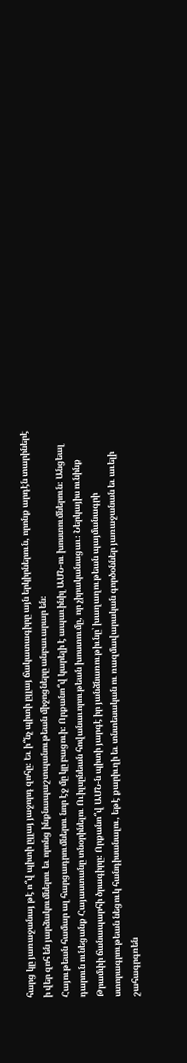հարց կը յառաջանայ թէ ո՞վ պիտի ըլլայ յաջորդ զոհը։ Եւ ի՞նչ պիտի ըլլայ ճակատագիրը այն երկիրներուն, որոնք արդէն տարիներէ ի վեր զոհ են յարձակումներու եւ որոնց ինքնապաշտպանութեան միջոցները անբաւարար են։
Հայութեան համար ալ հարցադրումներու նոր էջ մը կը բացուի։ Որքանո՞վ կարելի է ապաւինիլ ԱՄՆ-ու խոստումներուն։ Անցեալ դարուն ունեցանք Հայաստանը տնօրինելու Ուիլսընեան հովանաւորութեան խոստումը, որ չիրականացաւ։ Ներկայիս ունինք Թրամփի ճանապարհի ծրագիրը։ Որքանո՞վ ԱՄՆ-ն պիտի յարգէ իր յանձնառութիւնը՝ խաղաղութեան պայմանագրի ստորագրութեան նեցուկ հանդիսանալու, եթէ քարիւղի եւ տնտեսական ու ռազմավարական գործօններ յառաջանան եւ աւելի շահագրգռեն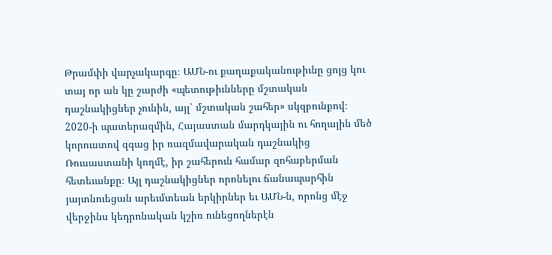Թրամփի վարչակարգը։ ԱՄՆ-ու քաղաքականութիւնը ցոյց կու տայ որ ան կը շարժի «պետութիւնները մշտական դաշնակիցներ չունին, այլ՝ մշտական շահեր» սկզբունքով։
2020-ի պատերազմին, Հայաստան մարդկային ու հողային մեծ կորուստով զգաց իր ռազմավարական դաշնակից Ռուսաստանի կողմէ, իր շահերուն համար զոհաբերման հետեւանքը։ Այլ դաշնակիցներ որոնելու ճանապարհին յայտնուեցան արեւմտեան երկիրներ եւ ԱՄՆ-ն, որոնց մէջ վերջինս կեդրոնական կշիռ ունեցողներէն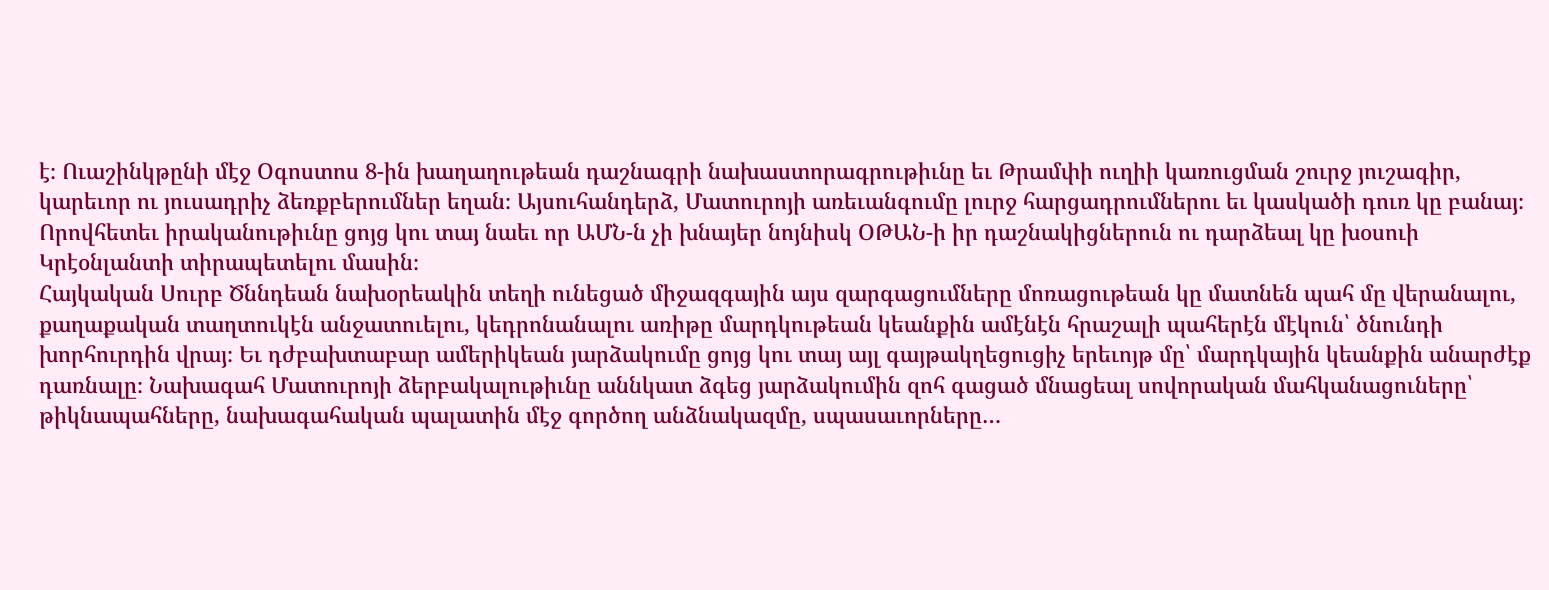է։ Ուաշինկթընի մէջ Օգոստոս 8-ին խաղաղութեան դաշնագրի նախաստորագրութիւնը եւ Թրամփի ուղիի կառուցման շուրջ յուշագիր, կարեւոր ու յուսադրիչ ձեռքբերումներ եղան։ Այսուհանդերձ, Մատուրոյի առեւանգումը լուրջ հարցադրումներու եւ կասկածի դուռ կը բանայ։ Որովհետեւ իրականութիւնը ցոյց կու տայ նաեւ որ ԱՄՆ-ն չի խնայեր նոյնիսկ ՕԹԱՆ-ի իր դաշնակիցներուն ու դարձեալ կը խօսուի Կրէօնլանտի տիրապետելու մասին։
Հայկական Սուրբ Ծննդեան նախօրեակին տեղի ունեցած միջազգային այս զարգացումները մոռացութեան կը մատնեն պահ մը վերանալու, քաղաքական տաղտուկէն անջատուելու, կեդրոնանալու առիթը մարդկութեան կեանքին ամէնէն հրաշալի պահերէն մէկուն՝ ծնունդի խորհուրդին վրայ։ Եւ դժբախտաբար ամերիկեան յարձակումը ցոյց կու տայ այլ գայթակղեցուցիչ երեւոյթ մը՝ մարդկային կեանքին անարժէք դառնալը։ Նախագահ Մատուրոյի ձերբակալութիւնը աննկատ ձգեց յարձակումին զոհ գացած մնացեալ սովորական մահկանացուները՝ թիկնապահները, նախագահական պալատին մէջ գործող անձնակազմը, սպասաւորները…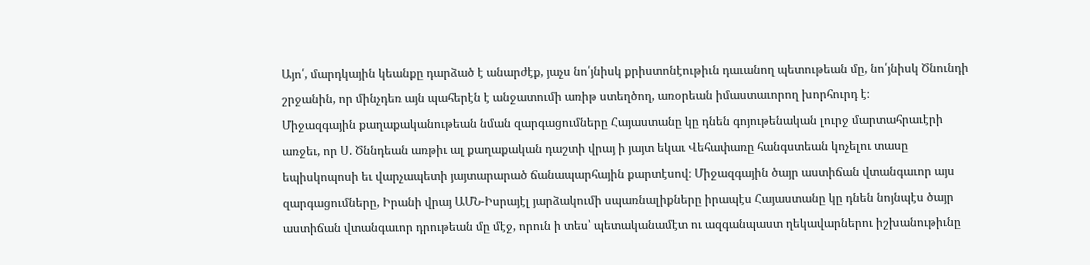Այո՛, մարդկային կեանքը դարձած է անարժէք, յաչս նո՛յնիսկ քրիստոնէութիւն դաւանող պետութեան մը, նո՛յնիսկ Ծնունդի շրջանին, որ մինչդեռ այն պահերէն է անջատումի առիթ ստեղծող, առօրեան իմաստաւորող խորհուրդ է։
Միջազգային քաղաքականութեան նման զարգացումները Հայաստանը կը դնեն գոյութենական լուրջ մարտահրաւէրի առջեւ, որ Ս. Ծննդեան առթիւ ալ քաղաքական դաշտի վրայ ի յայտ եկաւ Վեհափառը հանգստեան կոչելու տասը եպիսկոպոսի եւ վարչապետի յայտարարած ճանապարհային քարտէսով։ Միջազգային ծայր աստիճան վտանգաւոր այս զարգացումները, Իրանի վրայ ԱՄՆ-Իսրայէլ յարձակումի սպառնալիքները իրապէս Հայաստանը կը դնեն նոյնպէս ծայր աստիճան վտանգաւոր դրութեան մը մէջ, որուն ի տես՝ պետականամէտ ու ազգանպաստ ղեկավարներու իշխանութիւնը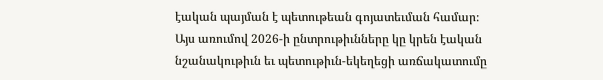էական պայման է պետութեան գոյատեւման համար։ Այս առումով 2026-ի ընտրութիւնները կը կրեն էական նշանակութիւն եւ պետութիւն-եկեղեցի առճակատումը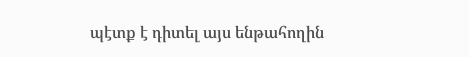պէտք է դիտել այս ենթահողին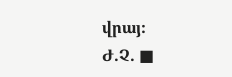վրայ։
Ժ.Չ. ■